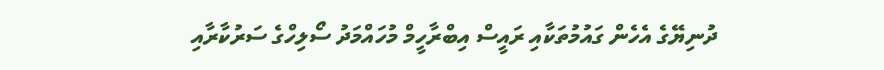ދުނިޔޭގެ އެހެން ގައުމުތަކާއި ރައީސް އިބްރާހީމް މުހައްމަދު ސޯލިހްގެ ސަރުކާރާއި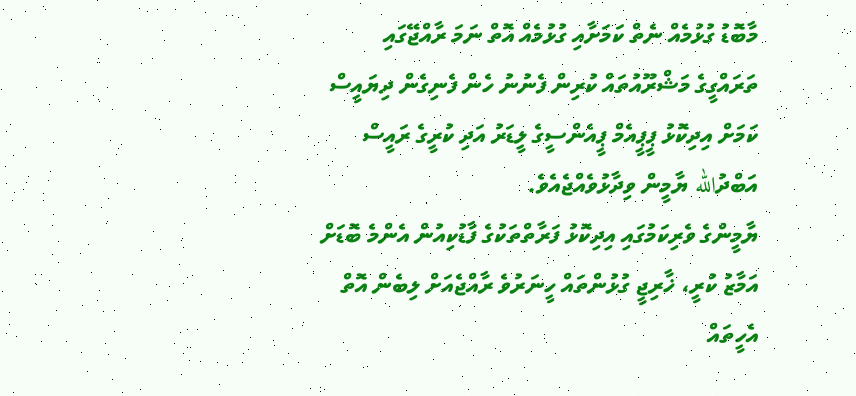މާބޮޑު ގުޅުމެއް ނެތް ކަމަށާއި ގުޅުމެއް އޮތް ނަމަ ރާއްޖޭގައި ތަރައްގީގެ މަޝްރޫއުތައް ކުރިން ފެނުނު ހެން ފެނިގެން ދިޔައީސް ކަމަށް އިދިކޮޅު ޕީޕީއެމް ޕީއެންސީގެ ލީޑަރު އަދި ކުރީގެ ރައީސް އަބްދުالله ޔާމީން ވިދާޅުވެއްޖެއެވެ.
ޔާމީންގެ ވެރިކަމުގައި އިދިކޮޅު ފަރާތްތަކުގެ ފާޑުކިއުން އެންމެ ބޮޑަށް އަމާޒު ކުރީ، ޚާރިޖީ ގުޅުންތައް ހީނަރުވެ ރާއްޖެއަށް ލިބެން އޮތް އެހީތައް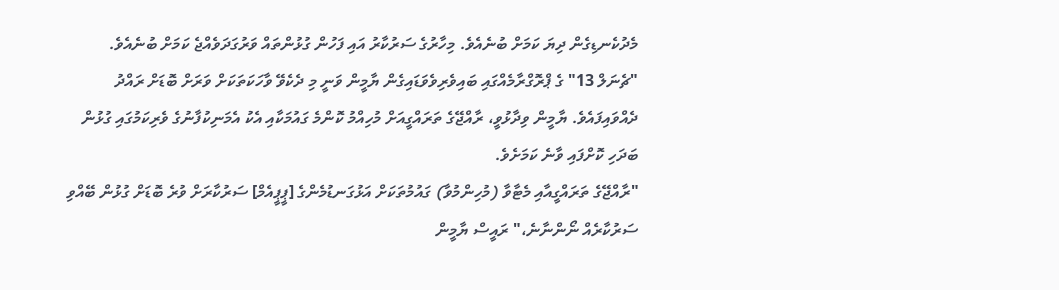މެދުކެނޑިގެން ދިޔަ ކަމަށް ބުނެއެވެ. މިހާރުގެ ސަރުކާރު އައި ފަހުން ގުޅުންތައް ވަރުގަދަވެއްޖެ ކަމަށް ބުނެއެވެ.
"ޗެނަލް 13" ގެ ޕްރޮގްރާމެއްގައި ބައިވެރިވެވަޑައިގެން ޔާމީން ވަނީ މި ދެކެވޭ ވާހަކަތަކަށް ވަރަށް ބޮޑަށް ރައްދު ދެއްވައިފައެވެ. ޔާމީން ވިދާޅުވީ، ރާއްޖޭގެ ތަރައްގީއަށް މުހިއްމު ކޮންމެ ގައުމަކާއި އެކު އެމަނިކުފާނުގެ ވެރިކަމުގައި ގުޅުން ބަދަހި ކޮށްފައި ވާނެ ކަމަށެވެ.
"ރާއްޖޭގެ ތަރައްގީއާއި މެޓާވާ (މުހިންމުވާ) ގައުމުތަކަށް އަޅުގަނޑުމެންގެ [ޕީޕީއެމް] ސަރުކާރަށް ވުރެ ބޮޑަށް ގުޅުން ބޭއްވި ސަރުކާރެއް ނޯންނާނެ،" ރައީސް ޔާމީން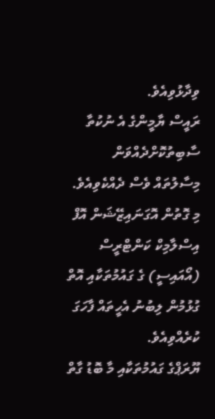ވިދާޅުވިއެވެ.
ރައީސް ޔާމީންގެ އެ ނުކުތާ ސާބިތުކޮށްދެއްވަން މިސާލުތައް ވެސް ދެއްކެވިއެވެ. މި ގޮތުން އޮގަނައިޒޭޝަން އޮފް އިސްލާމިކް ކަންޓްރީސް (އޯއައިސީ) ގެ ގައުމުތަކާއި އޮތް ގުޅުމުން ލިބުނު އެހީތައް ފާހަގަ ކުރެއްވިއެވެ.
ޔޫރަޕްގެ ގައުމުތަކާއި މާ ބޮޑު ގާތް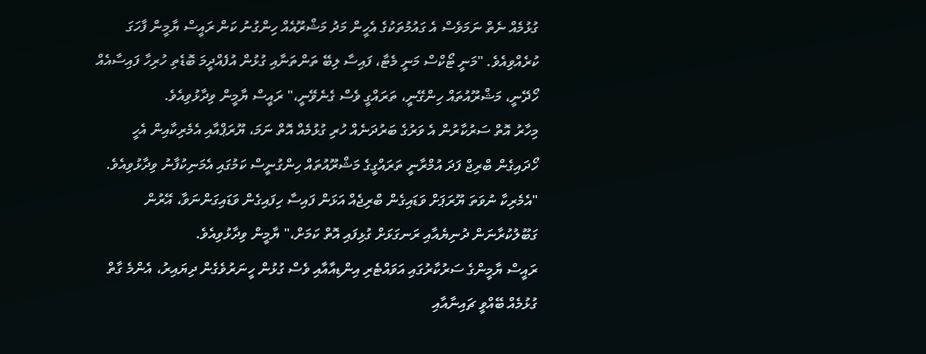ގުޅުމެއް ނެތް ނަމަވެސް އެ ގައުމުތަކުގެ އެހީން މަދު މަޝްރޫއެއް ހިންގުނު ކަން ރައީސް ޔާމީން ފާހަގަ ކުރެއްވިއެވެ. "މަނީ ޓޯކްސް މަނީ މެޓާ، ފައިސާ ލިބޭ ތަންތަނާއި ގުޅުން އުފެއްދީމަ ބޮޑެތި ހުރިހާ ފައިސާއެއް ހޯދޭނީ، މަޝްރޫއުތައް ހިންގޭނީ، ތަރައްގީ ވެސް ގެނެވޭނީ،" ރައީސް ޔާމީން ވިދާޅުވިއެވެ.
މިހާރު އޮތް ސަރުކާރުން އެ ވަރުގެ ބަރުދަނެއް ހުރި ގުޅުމެއް އޮތް ނަމަ، ޔޫރަޕްއާއި އެމެރިކާއިން އެހީ ހޯދައިގެން ބްރިޖް ފަދަ އުމްރާނީ ތަރައްގީގެ މަޝްރޫއުތައް ހިންގުނީސް ކަމުގައި އެމަނިކުފާނު ވިދާޅުވިއެވެ.
"އެމެރިކާ ނުވަތަ ޔޫރަޕަށް ވަޑައިގެން ބްރިޖެއް އަޅަން ފައިސާ ހިފައިގެން ވަޑައިގަންނަވާ، އޭރުން ގަބޫލުކުރާނަން ދުނިޔެއާއި ރަނގަޅަށް ގުޅިފައި އޮތް ކަމަށް،" ޔާމީން ވިދާޅުވިއެވެ.
ރައީސް ޔާމީންގެ ސަރުކާރުގައި އަވައްޓެރި އިންޑިއާއާއި ވެސް ގުޅުން ހީނަރުވެގެން ދިޔައިރު، އެންމެ ގާތް ގުޅުމެއް ބޭއްވީ ޗައިނާއާއި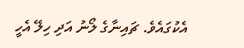އެކުގައެވެ. ޗައިނާގެ ލޯނު އަދި ހިލޭ އެހީ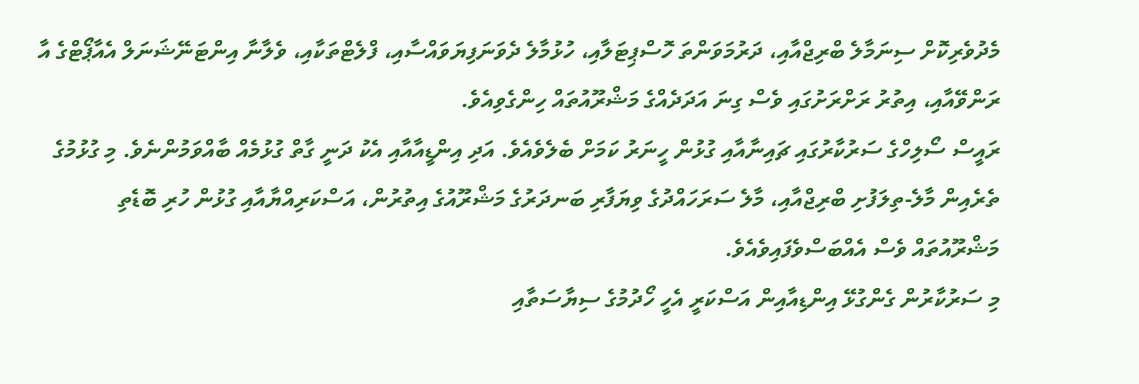މެދުވެރިކޮށް ސިނަމާލެ ބްރިޖްއާއި، ދަރުމަވަންތަ ހޮސްޕިޓަލާއި، ހުޅުމާލެ ދެވަނަފިޔަވައްސާއި، ފްލެޓްތަކާއި، ވެލާނާ އިންޓަނޭޝަނަލް އެއާޕޯޓްގެ އާ ރަންވޭއާއި، އިތުރު ރަށްރަށުގައި ވެސް ގިނަ އަދަދެއްގެ މަޝްރޫއުތައް ހިންގެވިއެވެ.
ރައީސް ސޯލިހްގެ ސަރުކާރުގައި ޗައިނާއާއި ގުޅުން ހީނަރު ކަމަށް ބެލެވެއެވެ. އަދި އިންޑީއާއާއި އެކު ދަނީ ގާތް ގުޅުމެއް ބާއްވަމުންނެވެ. މި ގުޅުމުގެ ތެރެއިން މާލެ-ތިލަފުށި ބްރިޖްއާއި، މާލެ ސަރަހައްދުގެ ވިޔަފާރި ބަނދަރުގެ މަޝްރޫއުގެ އިތުރުން، އަސްކަރިއްޔާއާއި ގުޅުން ހުރި ބޮޑެތި މަޝްރޫއުތައް ވެސް އެއްބަސްވެފައިވެއެވެ.
މި ސަރުކާރުން ގެންގުޅޭ އިންޑިއާއިން އަސްކަރީ އެހީ ހޯދުމުގެ ސިޔާސަތާއި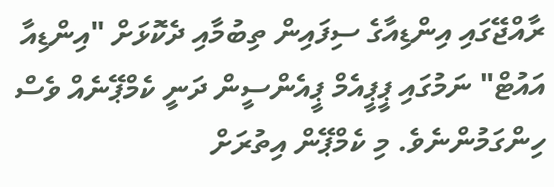ރާއްޖޭގައި އިންޑިއާގެ ސިފައިން ތިބުމާއި ދެކޮޅަށް "އިންޑިއާ އައުޓް" ނަމުގައި ޕީޕީއެމް ޕީއެންސީން ދަނީ ކެމްޕޭނެއް ވެސް ހިންގަމުންނެވެ. މި ކެމްޕޭން އިތުރަށް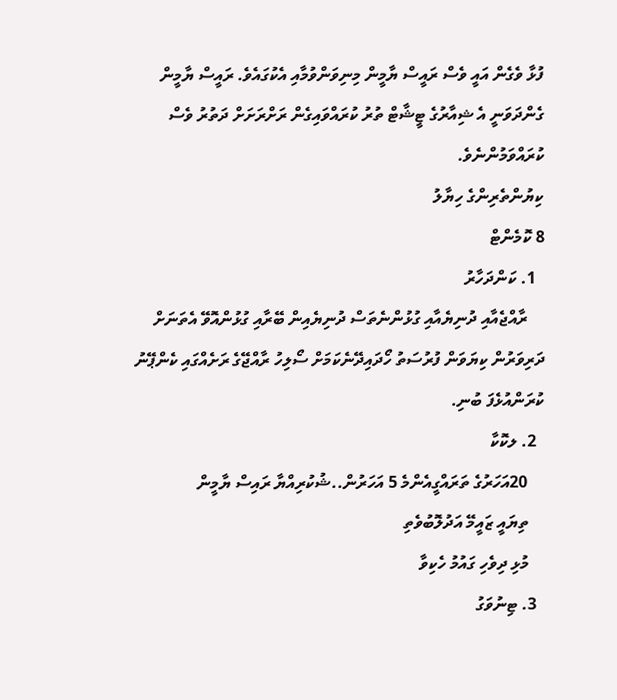ފުޅާ ވެގެން އައީ ވެސް ރައީސް ޔާމީން މިނިވަންވުމާއި އެކުގައެވެ. ރައީސް ޔާމީން ގެންދަވަނީ އެ ޝިއާރުގެ ޓީޝާޓް ތުރު ކުރައްވައިގެން ރަށްރަށަށް ދަތުރު ވެސް ކުރައްވަމުންނެވެ.
ކިޔުންތެރިންގެ ހިޔާލު
8 ކޮމެންޓް
  1. ކަންދަހާރު
    ރާއްޖެއާއި ދުނިޔެއާއި ގުޅުންނެތަސް ދުނިޔެއިން ބޭރާއި ގުޅުންއޮވޭ އެތަނަށް ދަރިވަރުން ކިޔަވަން ފުރުސަތު ހޯދައިދޭނެކަމަށް ސޯލިހު ރާއްޖޭގެ ރަށެއްގައި ކެންޕޭނު ކުރަންއުޅެފަ ބުނި.
  2. ލކޮކާ
    20އަހަރުގެ ތަރައްގީއެންމެ 5 އަހަރުން..ޝުކުރިއްޔާ ރައިސް ޔާމީން
    ތިޔައީ ޒައީމޭ އަދުލޮބުވެތި
    މުޅި ދިވެހި ގައުމު ހެކިވާ
  3. ޓިނުވަގު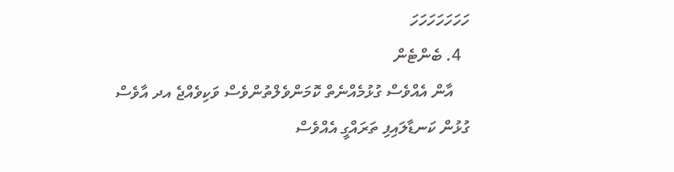ހަހަހަހަހަހަހަ
  4. ބެންޓެން
    އާން އެއްވެސް ގުޅުމެއްނެތް ކޮމަންވެލްތުންވެސް ވަކިވެއްޖެ އދ އާވެސް ގުޅުން ކަނޑާލައިފި ތަރައްގީ އެއްވެސް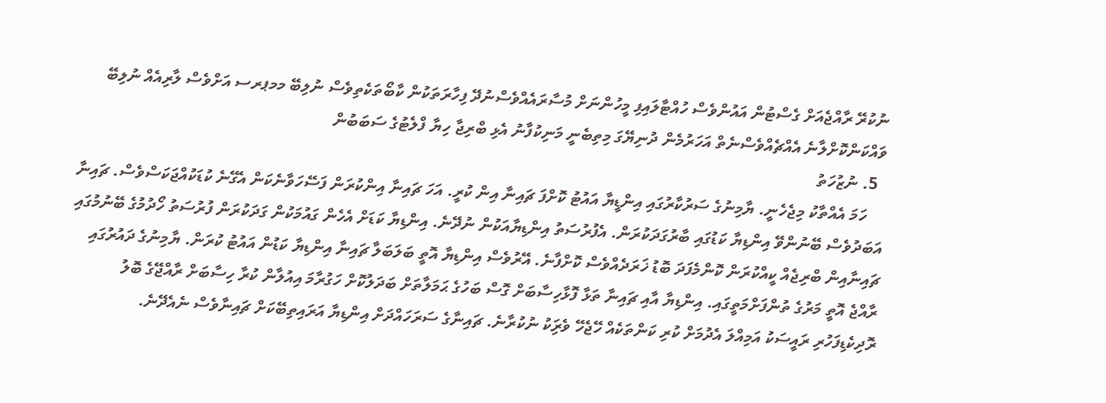ނުކުރޭ ރާއްޖެއަށް ގެސްޓުން އައުންވެސް ހުއްޓާލައިފި މީހުންނަށް މުސާރައެއްވެސްނުދޭ ފިހާރަތަކުން ކާބޯތަކެތިވެސް ނުލިބޭ މމޕރސ އަށްވެސް ލާރިއެއް ނުލިބޭ ވައްކަންކޮށްލާނެ އެއްޗެއްވެސްނެތް އަހަރުމެން ދުނިޔޭގަ މިތިބެނީ މަނިކުފާނު އެޅި ބްރިޖާ ހިޔާ ފްލެޓުގެ ސަބަބުން
  5. ނުޒުހަތު
    ހަމަ އެއްތާކު މިޖެހެނީ. ޔާމިނުގެ ސަރުކާރުގައި އިންޑީޔާ އައުޓު ކޮށްފަ ޗައިނާ އިން ކުރީ. އަހަ ޗައިނާ އިންކުރަން ފަސޭހަވާނެކަން އެގޭނެ ކުޑަކުއްޖަކަސްވެސް. ޗައިނާ އަބަދުވެސް ބޭނުންވޭ އިންޑިޔާ ކަޑުގައި ބާރުގަދަކުރަން. އެފުރުސަތު އިންޑިޔާއަކުން ނުދޭނެ. އިންޑިޔާ ކަޑަށް އެހެން ގައުމަކުން ގަދަކުރަން ފުރުސަތު ހޯދުމުގެ ބޭނުމުގައި ޗައިނާއިން ބްރިޖެއް ކީއްކުރަން ކޮންމެފަދަ ބޮޑު ޚަރަދެއްވެސް ކޮށްފާނެ. އޭރުވެސް އިންޑިޔާ އޮތީ ބަލަބަލާ ޗައިނާ އިންޑިޔާ ކަޑުން އައުޓު ކުރަން. ޔާމިނުގެ ދައުރުގައި ރާއްޖެ އޮތީ މަރުގެ ތުންފަށްމަތީގައި. އިންޑިޔާ އާއި ޗައިނާ ތަޅާ ފޮޅާހިސާބަށް ގޮސް ބަހުގެ ޙަމަލާތަށް ބަދަލުކޮށް ހަގުރާމަ އިއުލާން ކުރާ ހިސާބަށް ރާއްޖޭގެ ބޮލު ރޮދިކެޑިފަހުރި ރައީސަކު އަމިއްލަ އެދުމަށް ކުރި ކަންތަކެއް ހޭޖެހޭ ވެރިަކު ނުކުރާނެ. ޗައިނާގެ ސަރަހައްދަށް އިންޑިޔާ އަރައިތިބޭކަށް ޗައިނާވެސް ނެއެދޭނެ.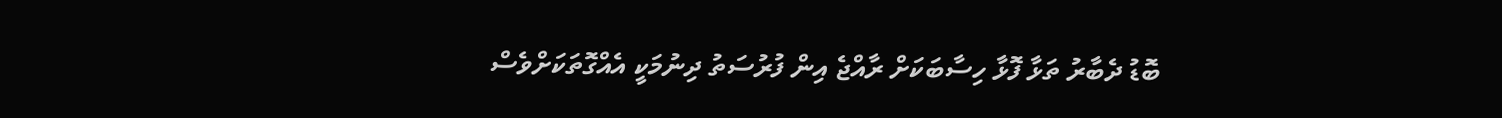ބޮޑު ދެބާރު ތަޅާ ފޮޅާ ހިސާބަކަށް ރާއްޖެ އިން ފުރުސަތު ދިނުމަކީ އެއްގޮތަކަށްވެސް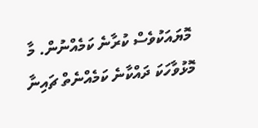މޮޔައަކުވެސް ކުރާނެ ކަމެއްނުން. މާ މޮޅުވާހަކަ ދައްކާނެ ކަމެއްނެތް ޗައިނާ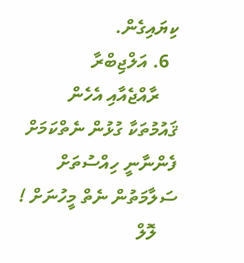ކިޔައިގެން.
  6. އަލްޖިބްރާ
    ރާއްޖެއާއި އެހެން ޤައުމުތަކާ ގުޅުން ނެތްކަމަށް ފެންނާނީ ހިއްސުތަށް ސަލާމަތުން ނެތް މީހުނަށް !
    ލޮލް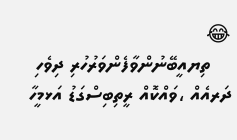😂
    ތިޔއީބޭނުންވާފެންވަރުހުރި ދިވެހި ދަރއެއް ،ވައްކޮއް ރީތިބިސްގަޑު އަޅމީހާ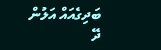ބަދިގެއައް އަލުން ދޭ